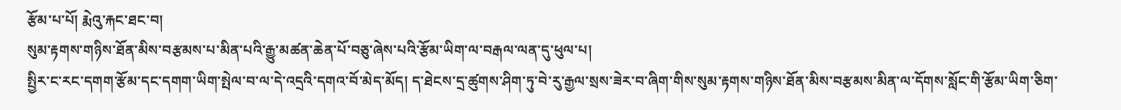རྩོམ་པ་པོ། རྨེའུ་རྐང་ཐང་བ།
སུམ་རྟགས་གཉིས་ཐོན་མིས་བརྩམས་པ་མིན་པའི་རྒྱུ་མཚན་ཆེན་པོ་བཅུ་ཞེས་པའི་རྩོམ་ཡིག་ལ་བརྒལ་ལན་དུ་ཕུལ་པ།
སྤྱིར་ང་རང་དགག་རྩོམ་དང་དགག་ཡིག་སྤེལ་བ་ལ་དེ་འདྲའི་དགའ་བོ་མེད་མོད། ད་ཐེངས་དྲ་ཚུགས་ཤིག་ཏུ་བེ་རུ་རྒྱལ་སྲས་ཟེར་བ་ཞིག་གིས་སུམ་རྟགས་གཉིས་ཐོན་མིས་བརྩམས་མིན་ལ་དོགས་སློང་གི་རྩོམ་ཡིག་ཅིག་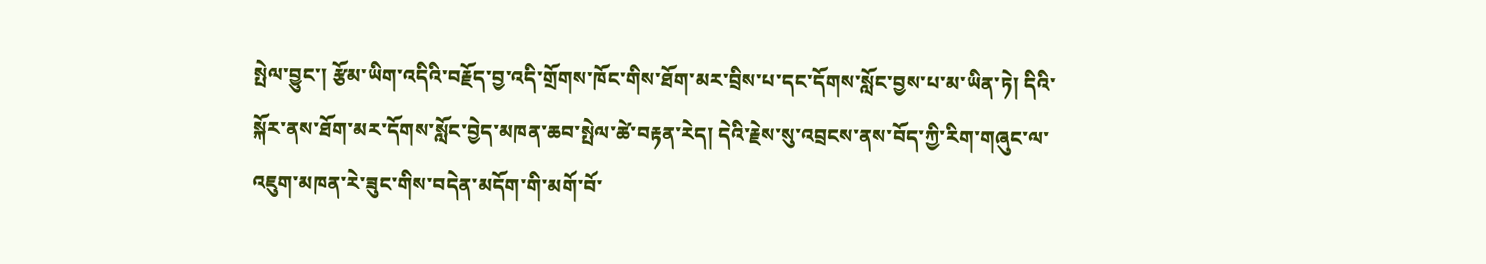སྤེལ་བྱུང་། རྩོམ་ཡིག་འདིའི་བརྗོད་བྱ་འདི་གྲོགས་ཁོང་གིས་ཐོག་མར་བྲིས་པ་དང་དོགས་སློང་བྱས་པ་མ་ཡིན་ཏེ། དིའི་སྐོར་ནས་ཐོག་མར་དོགས་སློང་བྱེད་མཁན་ཆབ་སྤེལ་ཚེ་བརྟན་རེད། དེའི་རྗེས་སུ་འབྲངས་ནས་བོད་ཀྱི་རིག་གཞུང་ལ་འཇུག་མཁན་རེ་ཟུང་གིས་བདེན་མདོག་གི་མགོ་བོ་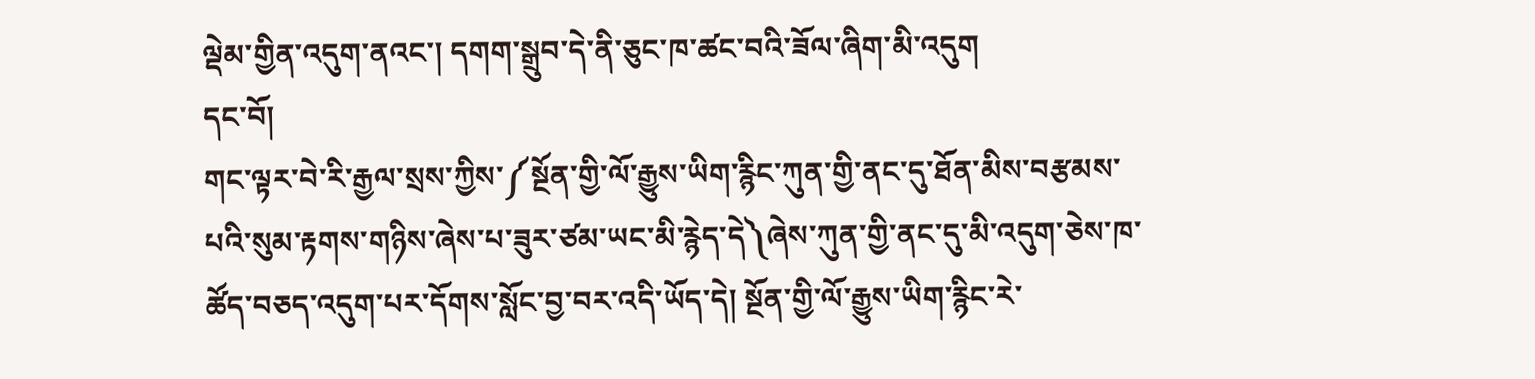ལྡེམ་གྱིན་འདུག་ནའང་། དགག་སྒྲུབ་དེ་ནི་ཅུང་ཁ་ཚང་བའི་ཟོལ་ཞིག་མི་འདུག
དང་བོ།
གང་ལྟར་བེ་རི་རྒྱལ་སྲས་ཀྱིས་༼སྔོན་གྱི་ལོ་རྒྱུས་ཡིག་རྙིང་ཀུན་གྱི་ནང་དུ་ཐོན་མིས་བརྩམས་པའི་སུམ་རྟགས་གཉིས་ཞེས་པ་ཟུར་ཙམ་ཡང་མི་རྙེད་དེ༽ཞེས་ཀུན་གྱི་ནང་དུ་མི་འདུག་ཅེས་ཁ་ཚོད་བཅད་འདུག་པར་དོགས་སློང་བྱ་བར་འདི་ཡོད་དེ། སྔོན་གྱི་ལོ་རྒྱུས་ཡིག་རྙིང་རེ་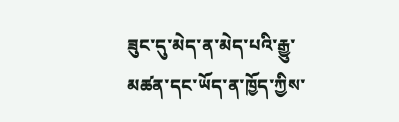ཟུང་དུ་མེད་ན་མེད་པའི་རྒྱུ་མཚན་དང་ཡོད་ན་ཁྱོད་ཀྱིས་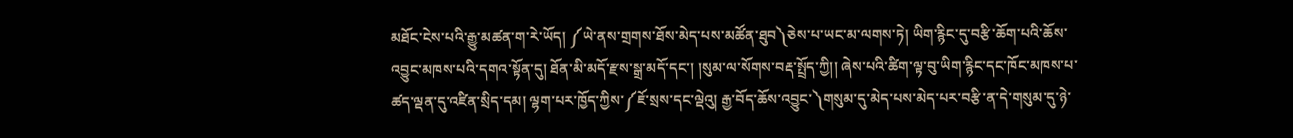མཐོང་ངེས་པའི་རྒྱུ་མཚན་ག་རེ་ཡོད། ༼ཡེ་ནས་གྲགས་ཐོས་མེད་པས་མཚོན་ཐུབ༽ཅེས་པ་ཡང་མ་ལགས་ཏེ། ཡིག་རྙིང་དུ་བརྩི་ཆོག་པའི་ཆོས་འབྱུང་མཁས་པའི་དགའ་སྟོན་དུ། ཐོན་མི་མདོ་རྫས་སྒྲ་མདོ་དང་། །སུམ་ལ་སོགས་བརྡ་སྤྲོད་ཀྱི།། ཞེས་པའི་ཚིག་ལྟ་བུ་ཡིག་རྙིང་དང་ཁོང་མཁས་པ་ཚད་ལྡན་དུ་འཛིན་སྲིད་དམ། ལྷག་པར་ཁྱོད་ཀྱིས་༼ཇོ་སྲས་དང་ལྡེའུ། རྒྱ་བོད་ཆོས་འབྱུང་༽གསུམ་དུ་མེད་པས་མེད་པར་བརྩི་ན་དེ་གསུམ་དུ་ཉེ་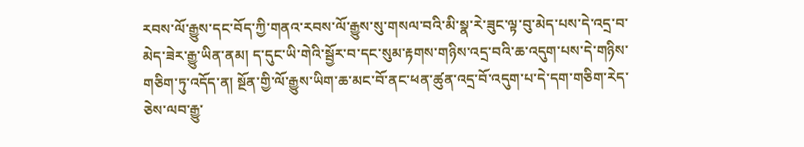རབས་ལོ་རྒྱུས་དང་བོད་ཀྱི་གནའ་རབས་ལོ་རྒྱུས་སུ་གསལ་བའི་མི་སྣ་རེ་ཟུང་ལྟ་བུ་མེད་པས་དེ་འདྲ་བ་མེད་ཟེར་རྒྱུ་ཡིན་ནམ། ད་དུང་ཡི་གེའི་སྦྱོར་བ་དང་སུམ་རྟགས་གཉིས་འདྲ་བའི་ཆ་འདུག་པས་དེ་གཉིས་གཅིག་ཏུ་འདོད་ན། སྔོན་གྱི་ལོ་རྒྱུས་ཡིག་ཆ་མང་བོ་ནང་ཕན་ཚུན་འདྲ་བོ་འདུག་པ་དེ་དག་གཅིག་རེད་ཅེས་ལབ་རྒྱུ་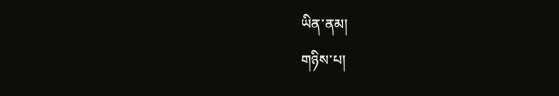ཡིན་ནམ།
གཉིས་པ།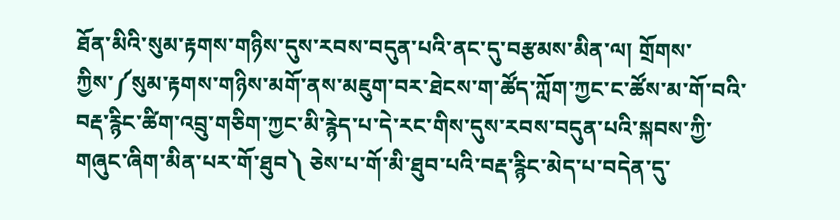ཐོན་མིའི་སུམ་རྟགས་གཉིས་དུས་རབས་བདུན་པའི་ནང་དུ་བརྩམས་མིན་ལ། གྲོགས་ཀྱིས་༼སུམ་རྟགས་གཉིས་མགོ་ནས་མཇུག་བར་ཐེངས་ག་ཚོད་ཀློག་ཀྱང་ང་ཚོས་མ་གོ་བའི་བརྡ་རྙིང་ཚིག་འབྲུ་གཅིག་ཀྱང་མི་རྙེད་པ་དེ་རང་གིས་དུས་རབས་བདུན་པའི་སྐབས་ཀྱི་གཞུང་ཞིག་མིན་པར་གོ་ཐུབ༽ ཅེས་པ་གོ་མི་ཐུབ་པའི་བརྡ་རྙིང་མེད་པ་བདེན་དུ་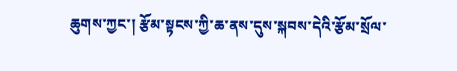ཆུགས་ཀྱང་། རྩོམ་སྟངས་ཀྱི་ཆ་ནས་དུས་སྐབས་དེའི་རྩོམ་སྲོལ་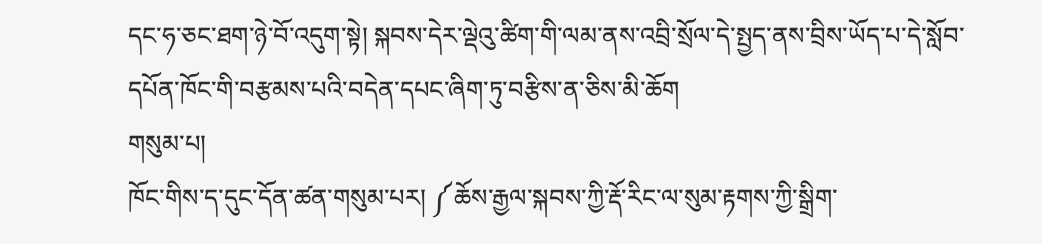དང་ཧ་ཅང་ཐག་ཉེ་བོ་འདུག་སྟེ། སྐབས་དེར་ལྡེའུ་ཚིག་གི་ལམ་ནས་འབྲི་སྲོལ་དེ་སྤྱད་ནས་བྲིས་ཡོད་པ་དེ་སློབ་དཔོན་ཁོང་གི་བརྩམས་པའི་བདེན་དཔང་ཞིག་ཏུ་བརྩིས་ན་ཅིས་མི་ཆོག
གསུམ་པ།
ཁོང་གིས་ད་དུང་དོན་ཚན་གསུམ་པར། ༼ཆོས་རྒྱལ་སྐབས་ཀྱི་རྡོ་རིང་ལ་སུམ་རྟགས་ཀྱི་སྒྲིག་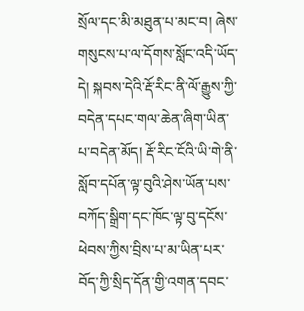སྲོལ་དང་མི་མཐུན་པ་མང་བ། ཞེས་གསུངས་པ་ལ་དོགས་སློང་འདི་ཡོད་དེ། སྐབས་དེའི་རྡོ་རིང་ནི་ལོ་རྒྱུས་ཀྱི་བདེན་དཔང་གལ་ཆེན་ཞིག་ཡིན་པ་བདེན་མོད། རྡོ་རིང་ངོའི་ཡི་གེ་ནི་སློབ་དཔོན་ལྟ་བུའི་ཤེས་ཡོན་པས་བཀོད་སྒྲིག་དང་ཁོང་ལྟ་བུ་དངོས་ཕེབས་ཀྱིས་བྲིས་པ་མ་ཡིན་པར་བོད་ཀྱི་སྲིད་དོན་གྱི་འགན་དབང་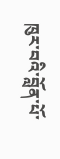ཁུར་བའི་བློན་པོ་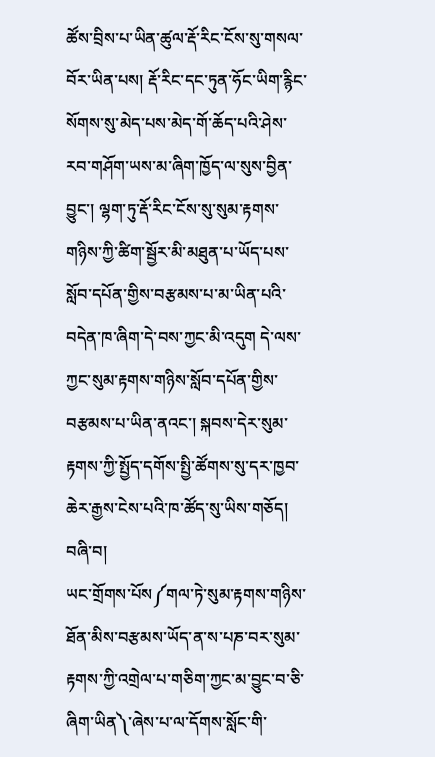ཚོས་བྲིས་པ་ཡིན་ཚུལ་རྡོ་རིང་ངོས་སུ་གསལ་བོར་ཡིན་པས། རྡོ་རིང་དང་ཏུན་ཧོང་ཡིག་རྙིང་སོགས་སུ་མེད་པས་མེད་གོ་ཆོད་པའི་ཤེས་རབ་གཤོག་ཡས་མ་ཞིག་ཁྱོད་ལ་སུས་བྱིན་བྱུང་། ལྷག་ཏུ་རྡོ་རིང་ངོས་སུ་སུམ་རྟགས་གཉིས་ཀྱི་ཚིག་སྦྱོར་མི་མཐུན་པ་ཡོད་པས་སློབ་དཔོན་གྱིས་བརྩམས་པ་མ་ཡིན་པའི་བདེན་ཁ་ཞིག་དེ་བས་ཀྱང་མི་འདུག དེ་ལས་ཀྱང་སུམ་རྟགས་གཉིས་སློབ་དཔོན་གྱིས་བརྩམས་པ་ཡིན་ནའང་། སྐབས་དེར་སུམ་རྟགས་ཀྱི་སྤྱོད་དགོས་སྤྱི་ཚོགས་སུ་དར་ཁྱབ་ཆེར་རྒྱས་ངེས་པའི་ཁ་ཚོད་སུ་ཡིས་གཅོད།
བཞི་བ།
ཡང་གྲོགས་པོས༼གལ་ཏེ་སུམ་རྟགས་གཉིས་ཐོན་མིས་བརྩམས་ཡོད་ན་ས་པཎ་བར་སུམ་རྟགས་ཀྱི་འགྲེལ་པ་གཅིག་ཀྱང་མ་བྱུང་བ་ཅི་ཞིག་ཡིན༽་ཞེས་པ་ལ་དོགས་སློང་གི་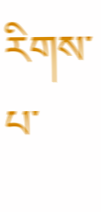རིགས་པ་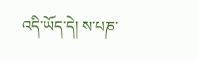འདི་ཡོད་དེ། ས་པཎ་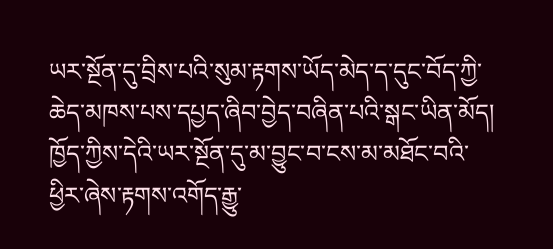ཡར་སྔོན་དུ་བྲིས་པའི་སུམ་རྟགས་ཡོད་མེད་ད་དུང་བོད་ཀྱི་ཆེད་མཁས་པས་དཔྱད་ཞིབ་བྱེད་བཞིན་པའི་སྒང་ཡིན་མོད། ཁྱོད་ཀྱིས་དེའི་ཡར་སྔོན་དུ་མ་བྱུང་བ་ངས་མ་མཐོང་བའི་ཕྱིར་ཞེས་རྟགས་འགོད་རྒྱུ་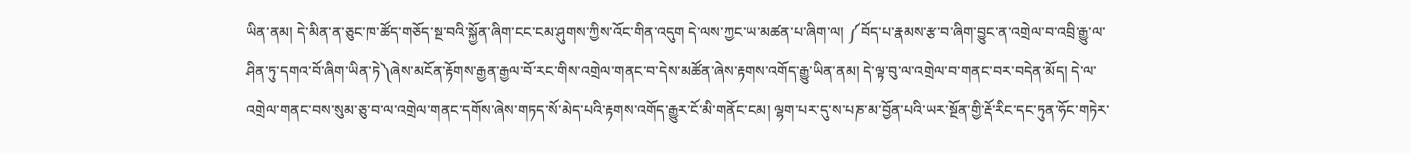ཡིན་ནམ། དེ་མིན་ན་ཅུང་ཁ་ཚོད་གཅོད་སྔ་བའི་སྐྱོན་ཞིག་ངང་ངམ་ཤུགས་ཀྱིས་འོང་གིན་འདུག དེ་ལས་ཀྱང་ཡ་མཚན་པ་ཞིག་ལ། ༼བོད་པ་རྣམས་རྩ་བ་ཞིག་བྱུང་ན་འགྲེལ་བ་འབྲི་རྒྱུ་ལ་ཤིན་ཏུ་དགའ་བོ་ཞིག་ཡིན་ཏེ༽ཞེས་མངོན་རྟོགས་རྒྱན་རྒྱལ་བོ་རང་གིས་འགྲེལ་གནང་བ་དེས་མཚོན་ཞེས་རྟགས་འགོད་རྒྱུ་ཡིན་ནམ། དེ་ལྟ་བུ་ལ་འགྲེལ་བ་གནང་བར་བདེན་མོད། དེ་ལ་འགྲེལ་གནང་བས་སུམ་ཅུ་བ་ལ་འགྲེལ་གནང་དགོས་ཞེས་གཏད་སོ་མེད་པའི་རྟགས་འགོད་རྒྱུར་ངོ་མི་གནོང་ངམ། ལྷག་པར་དུ་ས་པཎ་མ་བྱོན་པའི་ཡར་སྔོན་གྱི་རྡོ་རིང་དང་ཏུན་ཧོང་གཏེར་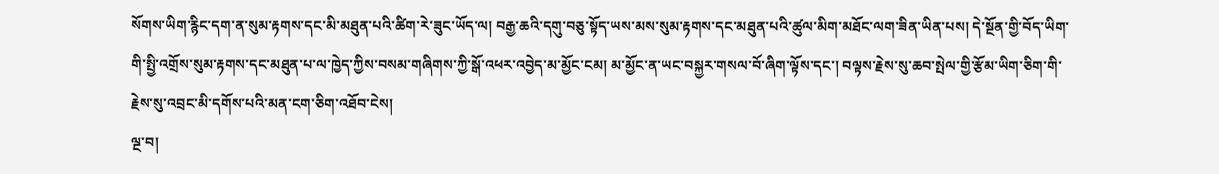སོགས་ཡིག་རྙིང་དག་ན་སུམ་རྟགས་དང་མི་མཐུན་པའི་ཚིག་རེ་ཟུང་ཡོད་ལ། བརྒྱ་ཆའི་དགུ་བཅུ་སྟོད་ཡས་མས་སུམ་རྟགས་དང་མཐུན་པའི་ཚུལ་མིག་མཐོང་ལག་ཟིན་ཡིན་པས། དེ་སྔོན་གྱི་བོད་ཡིག་གི་སྤྱི་འགྲོས་སུམ་རྟགས་དང་མཐུན་པ་ལ་ཁྱེད་ཀྱིས་བསམ་གཞིགས་ཀྱི་སྒོ་འཕར་འབྱེད་མ་མྱོང་ངམ། མ་མྱོང་ན་ཡང་བསྐྱར་གསལ་བོ་ཞིག་ལྟོས་དང་། བལྟས་རྗེས་སུ་ཆབ་སྤེལ་གྱི་རྩོམ་ཡིག་ཅིག་གི་རྗེས་སུ་འབྲང་མི་དགོས་པའི་མན་ངག་ཅིག་འཐོབ་ངེས།
ལྔ་བ།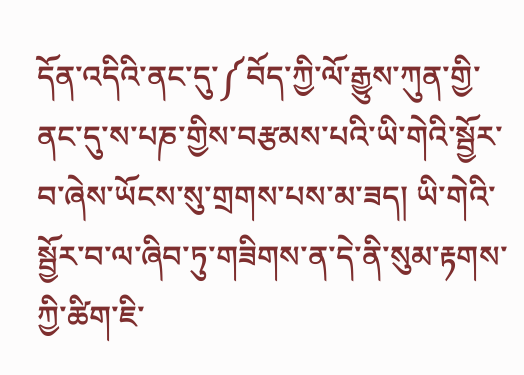དོན་འདིའི་ནང་དུ་༼བོད་ཀྱི་ལོ་རྒྱུས་ཀུན་གྱི་ནང་དུ་ས་པཎ་གྱིས་བརྩམས་པའི་ཡི་གེའི་སྦྱོར་བ་ཞེས་ཡོངས་སུ་གྲགས་པས་མ་ཟད། ཡི་གེའི་སྦྱོར་བ་ལ་ཞིབ་ཏུ་གཟིགས་ན་དེ་ནི་སུམ་རྟགས་ཀྱི་ཚིག་ཇི་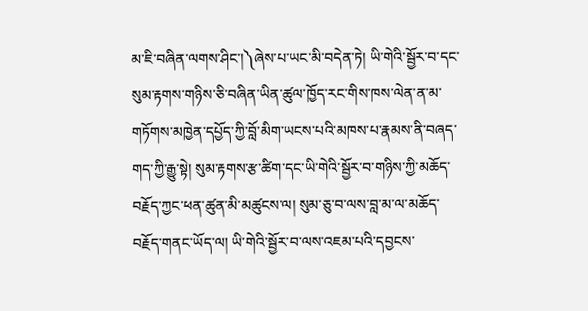མ་ཇི་བཞིན་ལགས་ཤིང་།༽ཞེས་པ་ཡང་མི་བདེན་ཏེ། ཡི་གེའི་སྦྱོར་བ་དང་སུམ་རྟགས་གཉིས་ཅི་བཞིན་ཡིན་ཚུལ་ཁྱོད་རང་གིས་ཁས་ལེན་ན་མ་གཏོགས་མཁྱེན་དཔྱོད་ཀྱི་བློ་མིག་ཡངས་པའི་མཁས་པ་རྣམས་ནི་བཞད་གད་ཀྱི་རྒྱུ་སྟེ། སུམ་རྟགས་རྩ་ཚིག་དང་ཡི་གེའི་སྦྱོར་བ་གཉིས་ཀྱི་མཆོད་བརྗོད་ཀྱང་ཕན་ཚུན་མི་མཚུངས་ལ། སུམ་ཅུ་བ་ལས་བླ་མ་ལ་མཆོད་བརྗོད་གནང་ཡོད་ལ། ཡི་གེའི་སྦྱོར་བ་ལས་འཇམ་པའི་དབྱངས་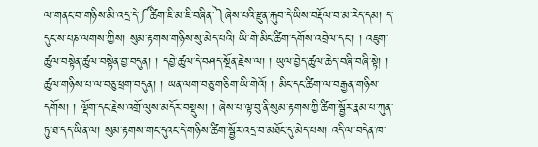ལ་གནང་བ་གཉིས་མི་འདྲ་དེ་༼ཚིག་ཇི་མ་ཇི་བཞིན་༽ཞེས་པའི་རྫུན་རྐུབ་དེ་ཡིས་བརྡོལ་བ་མ་རེད་དམ། ད་དུང་ས་པཎ་ལགས་ཀྱིས། སུམ་རྟགས་གཉིས་སུ་མེད་པའི། ཡི་གེ་མིང་ཚིག་དགོས་འབྲེལ་དང་། ། འཇུག་ཚུལ་བསྟེན་ཚུལ་བསྟེན་བྱ་བདུན། ། དབྱེ་ཚུལ་དེ་བཤད་སྔོན་རྗེས་ལ། ། ཡུལ་བྱེད་ཚུལ་ཆེད་བཞི་བཞི་སྟེ། ། ཚུལ་གཉིས་པ་ལ་བཅུ་ཕྲག་བདུན། ། ཡན་ལག་བཅུ་གཅིག་ཡི་གེའོ། ། མིང་དང་ཚིག་ལ་བརྒྱན་གཉིས་དགོས། ། ལྡོག་དང་རྗེས་འགྲོ་ལུས་མདོར་བསྡུས། ། ཞེས་པ་ལྟ་བུ་ནི་སུམ་རྟགས་ཀྱི་ཚིག་སྦྱོར་རྣམ་པ་ཀུན་ཏུ་ཐ་དད་ཡིན་ལ། སུམ་རྟགས་གང་དུའང་དེ་གཉིས་ཚིག་སྦྱོར་འདྲ་བ་མཐོང་དུ་མེད་པས། འདི་ལ་བདེན་ཁ་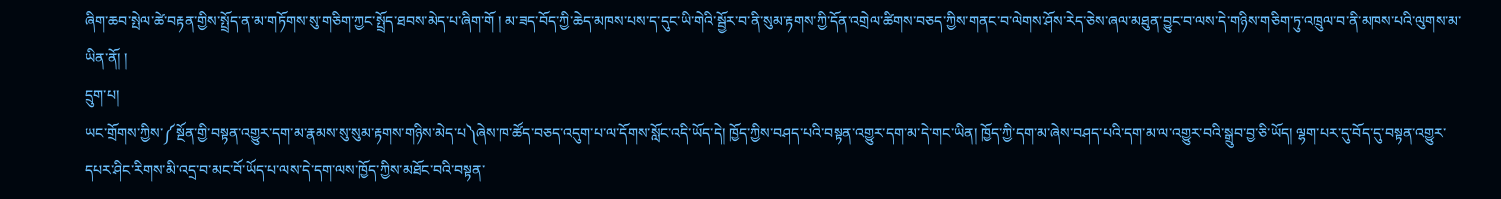ཞིག་ཆབ་སྤེལ་ཚེ་བརྟན་གྱིས་སྤྲོད་ན་མ་གཏོགས་སུ་གཅིག་ཀྱང་སྤྲོད་ཐབས་མེད་པ་ཞིག་གོ ། མ་ཟད་བོད་ཀྱི་ཆེད་མཁས་པས་ད་དུང་ཡི་གེའི་སྦྱོར་བ་ནི་སུམ་རྟགས་ཀྱི་དོན་འགྲེལ་ཚིགས་བཅད་ཀྱིས་གནང་བ་ལེགས་ཤོས་རེད་ཅེས་ཞལ་མཐུན་བྱུང་བ་ལས་དེ་གཉིས་གཅིག་ཏུ་འཁྲུལ་བ་ནི་མཁས་པའི་ལུགས་མ་ཡིན་ནོ། །
དྲུག་པ།
ཡང་གྲོགས་ཀྱིས་༼སྔོན་གྱི་བསྟན་འགྱུར་དག་མ་རྣམས་སུ་སུམ་རྟགས་གཉིས་མེད་པ༽ཞེས་ཁ་ཚོད་བཅད་འདུག་པ་ལ་དོགས་སློང་འདི་ཡོད་དེ། ཁྱོད་ཀྱིས་བཤད་པའི་བསྟན་འགྱུར་དག་མ་དེ་གང་ཡིན། ཁྱོད་ཀྱི་དག་མ་ཞེས་བཤད་པའི་དག་མ་ལ་འགྱུར་བའི་སྒྲུབ་བྱ་ཅི་ཡོད། ལྷག་པར་དུ་བོད་དུ་བསྟན་འགྱུར་དཔར་ཤིང་རིགས་མི་འདྲ་བ་མང་བོ་ཡོད་པ་ལས་དེ་དག་ལས་ཁྱོད་ཀྱིས་མཐོང་བའི་བསྟན་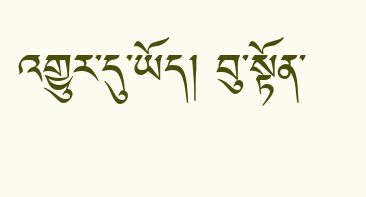འགྱུར་དུ་ཡོད། བུ་སྟོན་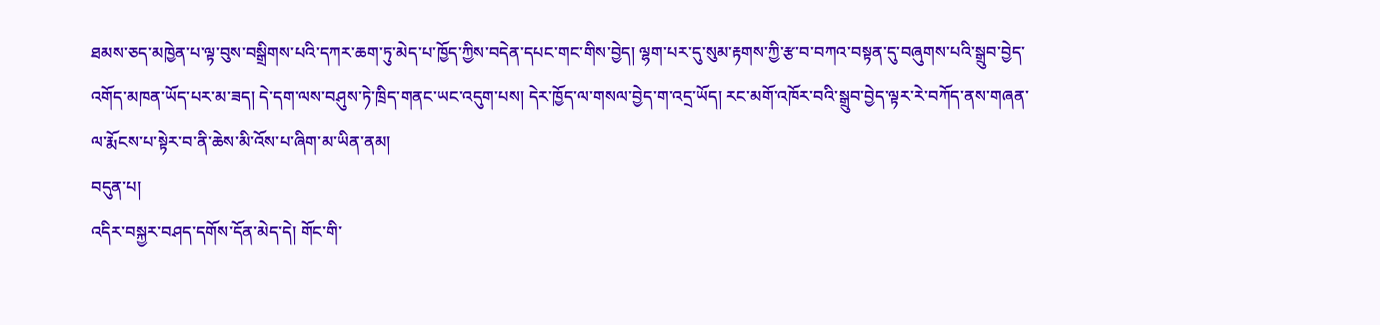ཐམས་ཅད་མཁྱེན་པ་ལྟ་བུས་བསྒྲིགས་པའི་དཀར་ཆག་ཏུ་མེད་པ་ཁྱོད་ཀྱིས་བདེན་དཔང་གང་གིས་བྱེད། ལྷག་པར་དུ་སུམ་རྟགས་ཀྱི་རྩ་བ་བཀའ་བསྟན་དུ་བཞུགས་པའི་སྒྲུབ་བྱེད་འགོད་མཁན་ཡོད་པར་མ་ཟད། དེ་དག་ལས་བཤུས་ཏེ་ཁྲིད་གནང་ཡང་འདུག་པས། དེར་ཁྱོད་ལ་གསལ་བྱེད་ག་འདྲ་ཡོད། རང་མགོ་འཁོར་བའི་སྒྲུབ་བྱེད་ལྟར་རེ་བཀོད་ནས་གཞན་ལ་རྨོངས་པ་སྟེར་བ་ནི་ཆེས་མི་འོས་པ་ཞིག་མ་ཡིན་ནམ།
བདུན་པ།
འདིར་བསྐྱར་བཤད་དགོས་དོན་མེད་དེ། གོང་གི་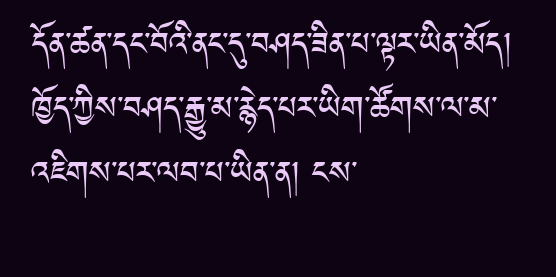དོན་ཚན་དང་བོའི་ནང་དུ་བཤད་ཟིན་པ་ལྟར་ཡིན་མོད། ཁྱོད་ཀྱིས་བཤད་རྒྱུ་མ་རྙེད་པར་ཡིག་ཚོགས་ལ་མ་འཇིགས་པར་ལབ་པ་ཡིན་ན། ངས་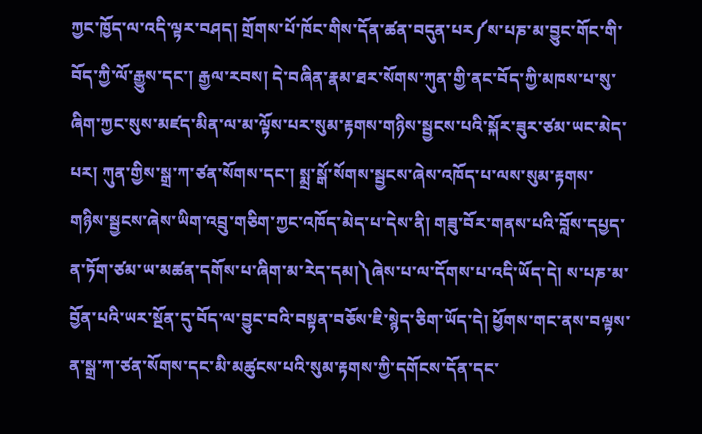ཀྱང་ཁྱོད་ལ་འདི་ལྟར་བཤད། གྲོགས་པོ་ཁོང་གིས་དོན་ཚན་བདུན་པར༼ས་པཎ་མ་བྱུང་གོང་གི་བོད་ཀྱི་ལོ་རྒྱུས་དང་། རྒྱལ་རབས། དེ་བཞིན་རྣམ་ཐར་སོགས་ཀུན་གྱི་ནང་བོད་ཀྱི་མཁས་པ་སུ་ཞིག་ཀྱང་སུས་མཛད་མིན་ལ་མ་ལྟོས་པར་སུམ་རྟགས་གཉིས་སྦྱངས་པའི་སྐོར་ཟུར་ཙམ་ཡང་མེད་པར། ཀུན་གྱིས་སྒྲ་ཀ་ཙན་སོགས་དང་། སྨྲ་སྒོ་སོགས་སྦྱངས་ཞེས་འཁོད་པ་ལས་སུམ་རྟགས་གཉིས་སྦྱངས་ཞེས་ཡིག་འབྲུ་གཅིག་ཀྱང་འཁོད་མེད་པ་དེས་ནི། གཟུ་བོར་གནས་པའི་བློས་དཔྱད་ན་ཏོག་ཙམ་ཡ་མཚན་དགོས་པ་ཞིག་མ་རེད་དམ།༽ཞེས་པ་ལ་དོགས་པ་འདི་ཡོད་དེ། ས་པཎ་མ་བྱོན་པའི་ཡར་སྔོན་དུ་བོད་ལ་བྱུང་བའི་བསྟན་བཅོས་ཇི་སྙེད་ཅིག་ཡོད་དེ། ཕྱོགས་གང་ནས་བལྟས་ན་སྒྲ་ཀ་ཙན་སོགས་དང་མི་མཚུངས་པའི་སུམ་རྟགས་ཀྱི་དགོངས་དོན་དང་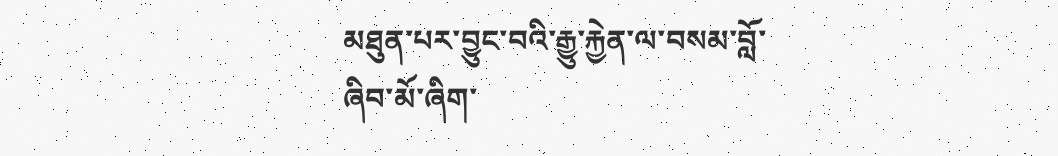མཐུན་པར་བྱུང་བའི་རྒྱུ་རྐྱེན་ལ་བསམ་བློ་ཞིབ་མོ་ཞིག་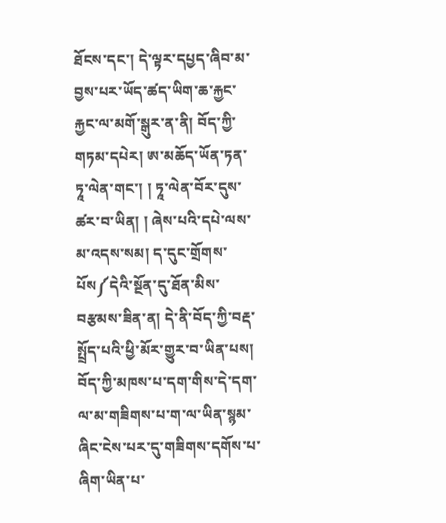ཐོངས་དང་། དེ་ལྟར་དཔྱད་ཞིབ་མ་བྱས་པར་ཡོད་ཚད་ཡིག་ཆ་རྐྱང་རྐྱང་ལ་མགོ་སྒུར་ན་ནི། བོད་ཀྱི་གཏམ་དཔེར། ཨ་མཆོད་ཡོན་ཏན་ཏཱ་ལེན་གང་། ། ཏཱ་ལེན་བོར་དུས་ཚར་བ་ཡིན། ། ཞེས་པའི་དཔེ་ལས་མ་འདས་སམ། ད་དུང་གྲོགས་པོས༼དེའི་སྔོན་དུ་ཐོན་མིས་བརྩམས་ཟིན་ན། དེ་ནི་བོད་ཀྱི་བརྡ་སྤྲོད་པའི་ཕྱི་མོར་གྱུར་བ་ཡིན་པས། བོད་ཀྱི་མཁས་པ་དག་གིས་དེ་དག་ལ་མ་གཟིགས་པ་ག་ལ་ཡིན་སྙམ་ཞིང་ངེས་པར་དུ་གཟིགས་དགོས་པ་ཞིག་ཡིན་པ་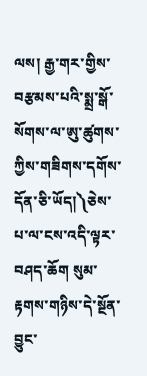ལས། རྒྱ་གར་གྱིས་བརྩམས་པའི་སྨྲ་སྒོ་སོགས་ལ་ཨུ་ཚུགས་ཀྱིས་གཟིགས་དགོས་དོན་ཅི་ཡོད།༽ཅེས་པ་ལ་ངས་འདི་ལྟར་བཤད་ཆོག སུམ་རྟགས་གཉིས་དེ་སྔོན་བྱུང་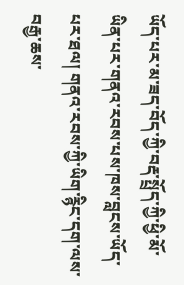ཡོད་པར་མ་ཟད་བོད་ཀྱི་བརྡ་སྤྲོད་ཀྱི་ཕྱི་མོ་ཡིན་པར་གནའ་རབས་པས་ཁས་བླངས་ཡོད་པར་ཐལ། གནའ་རབས་ཀྱི་ཡིག་རྙིང་དག་ལས་བརྒྱ་ཆས་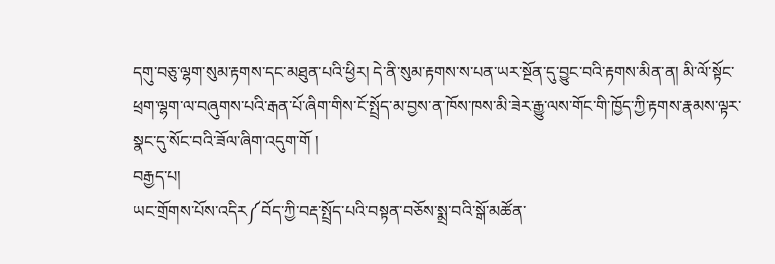དགུ་བཅུ་ལྷག་སུམ་རྟགས་དང་མཐུན་པའི་ཕྱིར། དེ་ནི་སུམ་རྟགས་ས་པན་ཡར་སྔོན་དུ་བྱུང་བའི་རྟགས་མིན་ན། མི་ལོ་སྟོང་ཕྲག་ལྷག་ལ་བཞུགས་པའི་རྒན་པོ་ཞིག་གིས་ངོ་སྤྲོད་མ་བྱས་ན་ཁོས་ཁས་མི་ཟེར་རྒྱུ་ལས་གོང་གི་ཁྱོད་ཀྱི་རྟགས་རྣམས་ལྟར་སྣང་དུ་སོང་བའི་ཟོལ་ཞིག་འདུག་གོ །
བརྒྱད་པ།
ཡང་གྲོགས་པོས་འདིར༼བོད་ཀྱི་བརྡ་སྤྲོད་པའི་བསྟན་བཅོས་སྨྲ་བའི་སྒོ་མཚོན་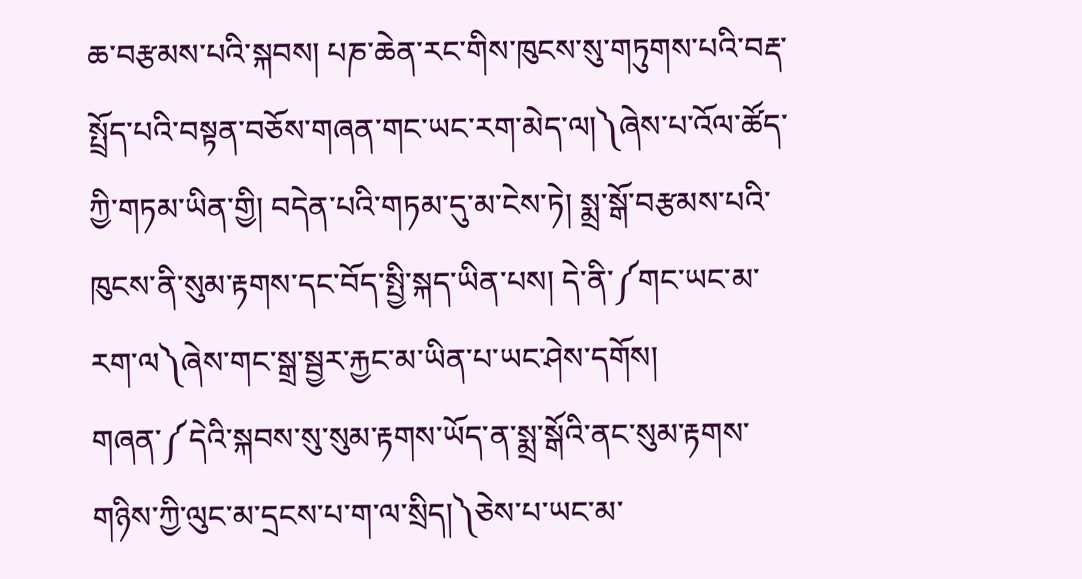ཆ་བརྩམས་པའི་སྐབས། པཎ་ཆེན་རང་གིས་ཁུངས་སུ་གཏུགས་པའི་བརྡ་སྤྲོད་པའི་བསྟན་བཅོས་གཞན་གང་ཡང་རག་མེད་ལ།༽ཞེས་པ་འོལ་ཚོད་ཀྱི་གཏམ་ཡིན་གྱི། བདེན་པའི་གཏམ་དུ་མ་ངེས་ཏེ། སྨྲ་སྒོ་བརྩམས་པའི་ཁུངས་ནི་སུམ་རྟགས་དང་བོད་སྤྱི་སྐད་ཡིན་པས། དེ་ནི་༼གང་ཡང་མ་རག་ལ༽ཞེས་གང་སྒྲ་སྦྱར་རྐྱང་མ་ཡིན་པ་ཡང་ཤེས་དགོས། གཞན་༼དེའི་སྐབས་སུ་སུམ་རྟགས་ཡོད་ན་སྨྲ་སྒོའི་ནང་སུམ་རྟགས་གཉིས་ཀྱི་ལུང་མ་དྲངས་པ་ག་ལ་སྲིད།༽ཅེས་པ་ཡང་མ་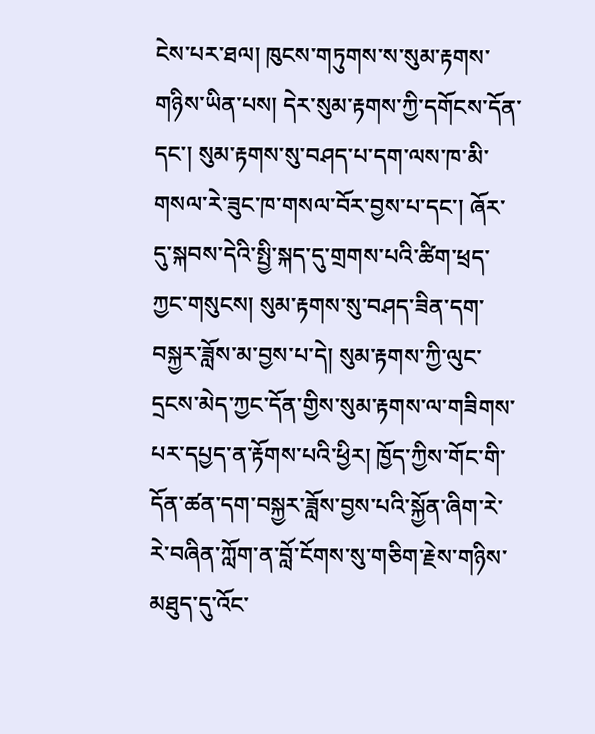ངེས་པར་ཐལ། ཁུངས་གཏུགས་ས་སུམ་རྟགས་གཉིས་ཡིན་པས། དེར་སུམ་རྟགས་ཀྱི་དགོངས་དོན་དང་། སུམ་རྟགས་སུ་བཤད་པ་དག་ལས་ཁ་མི་གསལ་རེ་ཟུང་ཁ་གསལ་བོར་བྱས་པ་དང་། ཞོར་དུ་སྐབས་དེའི་སྤྱི་སྐད་དུ་གྲགས་པའི་ཚིག་ཕྲད་ཀྱང་གསུངས། སུམ་རྟགས་སུ་བཤད་ཟིན་དག་བསྐྱར་ཟློས་མ་བྱས་པ་དེ། སུམ་རྟགས་ཀྱི་ལུང་དྲངས་མེད་ཀྱང་དོན་གྱིས་སུམ་རྟགས་ལ་གཟིགས་པར་དཔྱད་ན་རྟོགས་པའི་ཕྱིར། ཁྱོད་ཀྱིས་གོང་གི་དོན་ཚན་དག་བསྐྱར་ཟློས་བྱས་པའི་སྐྱོན་ཞིག་རེ་རེ་བཞིན་ཀློག་ན་བློ་ངོགས་སུ་གཅིག་རྗེས་གཉིས་མཐུད་དུ་འོང་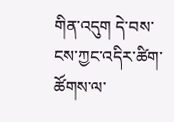གིན་འདུག དེ་བས་ངས་ཀྱང་འདིར་ཚིག་ཚོགས་ལ་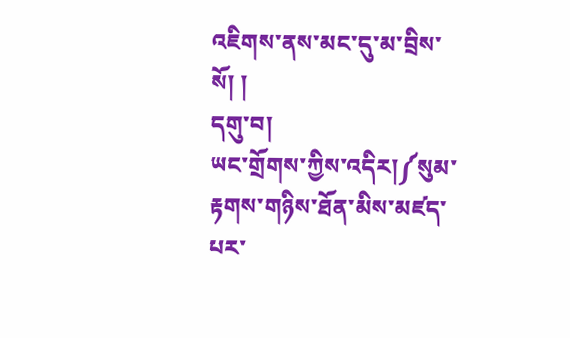འཇིགས་ནས་མང་དུ་མ་བྲིས་སོ། །
དགུ་བ།
ཡང་གྲོགས་ཀྱིས་འདིར།༼སུམ་རྟགས་གཉིས་ཐོན་མིས་མཛད་པར་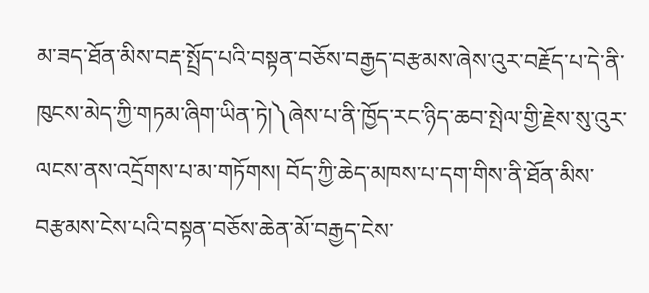མ་ཟད་ཐོན་མིས་བརྡ་སྤྲོད་པའི་བསྟན་བཅོས་བརྒྱད་བརྩམས་ཞེས་འུར་བརྗོད་པ་དེ་ནི་ཁུངས་མེད་ཀྱི་གཏམ་ཞིག་ཡིན་ཏེ།༽ཞེས་པ་ནི་ཁྱོད་རང་ཉིད་ཆབ་སྤེལ་གྱི་རྗེས་སུ་འུར་ལངས་ནས་འདྲོགས་པ་མ་གཏོགས། བོད་ཀྱི་ཆེད་མཁས་པ་དག་གིས་ནི་ཐོན་མིས་བརྩམས་ངེས་པའི་བསྟན་བཅོས་ཆེན་མོ་བརྒྱད་ངེས་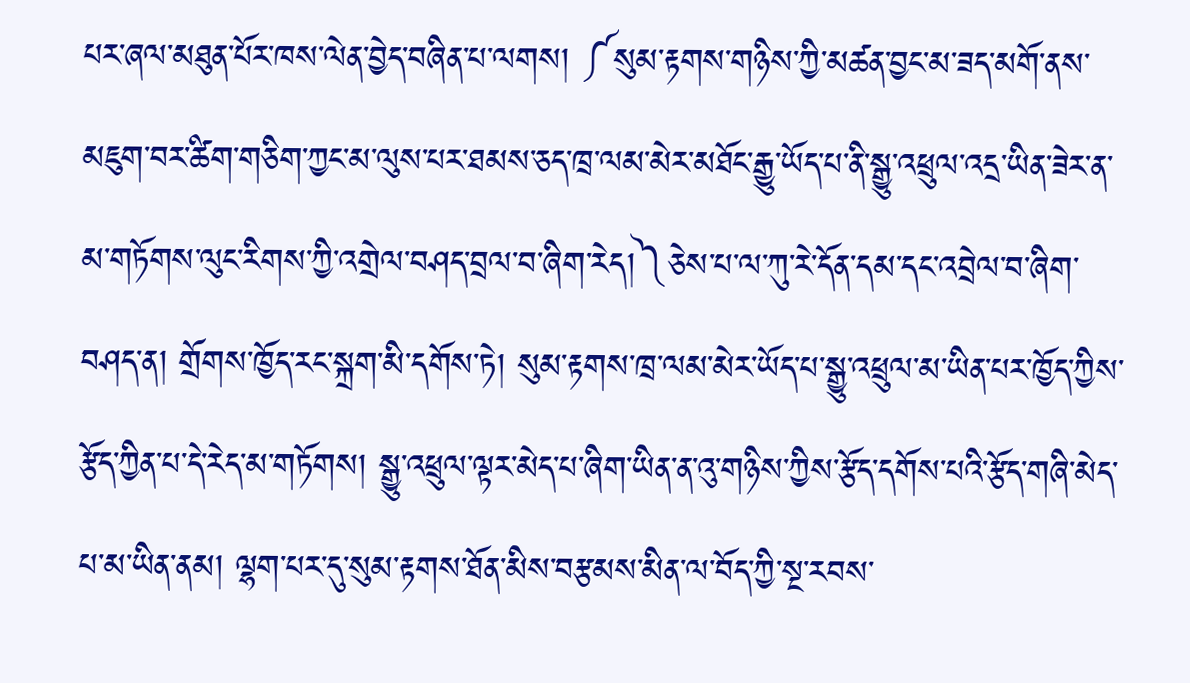པར་ཞལ་མཐུན་པོར་ཁས་ལེན་བྱེད་བཞིན་པ་ལགས། ༼སུམ་རྟགས་གཉིས་ཀྱི་མཚན་བྱང་མ་ཟད་མགོ་ནས་མཇུག་བར་ཚིག་གཅིག་ཀྱང་མ་ལུས་པར་ཐམས་ཅད་ཁྲ་ལམ་མེར་མཐོང་རྒྱུ་ཡོད་པ་ནི་སྒྱུ་འཕྲུལ་འདྲ་ཡིན་ཟེར་ན་མ་གཏོགས་ལུང་རིགས་ཀྱི་འགྲེལ་བཤད་བྲལ་བ་ཞིག་རེད།༽ཅེས་པ་ལ་ཀུ་རེ་དོན་དམ་དང་འབྲེལ་བ་ཞིག་བཤད་ན། གྲོགས་ཁྱོད་རང་སྐྲག་མི་དགོས་ཏེ། སུམ་རྟགས་ཁྲ་ལམ་མེར་ཡོད་པ་སྒྱུ་འཕྲུལ་མ་ཡིན་པར་ཁྱོད་ཀྱིས་རྩོད་ཀྱིན་པ་དེ་རེད་མ་གཏོགས། སྒྱུ་འཕྲུལ་ལྟར་མེད་པ་ཞིག་ཡིན་ན་འུ་གཉིས་ཀྱིས་རྩོད་དགོས་པའི་རྩོད་གཞི་མེད་པ་མ་ཡིན་ནམ། ལྷག་པར་དུ་སུམ་རྟགས་ཐོན་མིས་བརྩམས་མིན་ལ་བོད་ཀྱི་སྔ་རབས་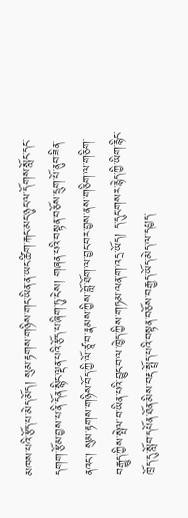མཁས་པའི་རྩོད་པ་མེད་མོད། སུམ་རྟགས་གཉིས་གང་ཡིན་ན་ཡང་ཚིག་རྐང་མང་ཉུང་ལ་དོགས་སློང་དང་དགག་རྩོམ་བྱས་པ་ནི་དོན་སྙིང་ལྡན་པའི་རྩོད་པ་ཞིག་ཏུ་ངེས། གཞན་པའི་བསྟན་བཅོས་དྲུག་པོ་ནུབ་ཟིན་ནའང་། སུམ་རྟགས་གཉིས་བོད་ཀྱི་ལོ་ཙཱ་བ་རྣམས་ཀྱིས་བློ་ཐོག་ལ་བྱང་བར་བྱས་ནས་གཅིག་ལ་གཅིག་བརྒྱུད་ཀྱིས་སྤེལ་བ་ཡིན་པའི་བྱུང་བ་ལ་ཁྱེད་ཀྱིས་གཏམ་ལན་ག་འདྲ་ཡོད། ད་དུང་གསར་རྙེད་ཀྱི་ཡིག་རྙིང་ཁྲོད་དུ་སློབ་དཔོན་ཐོན་མིས་བརྡ་སྤྲོད་པའི་བསྟན་བཅོས་བརྒྱད་ཡོད་མེད་ལ་དཔྱད་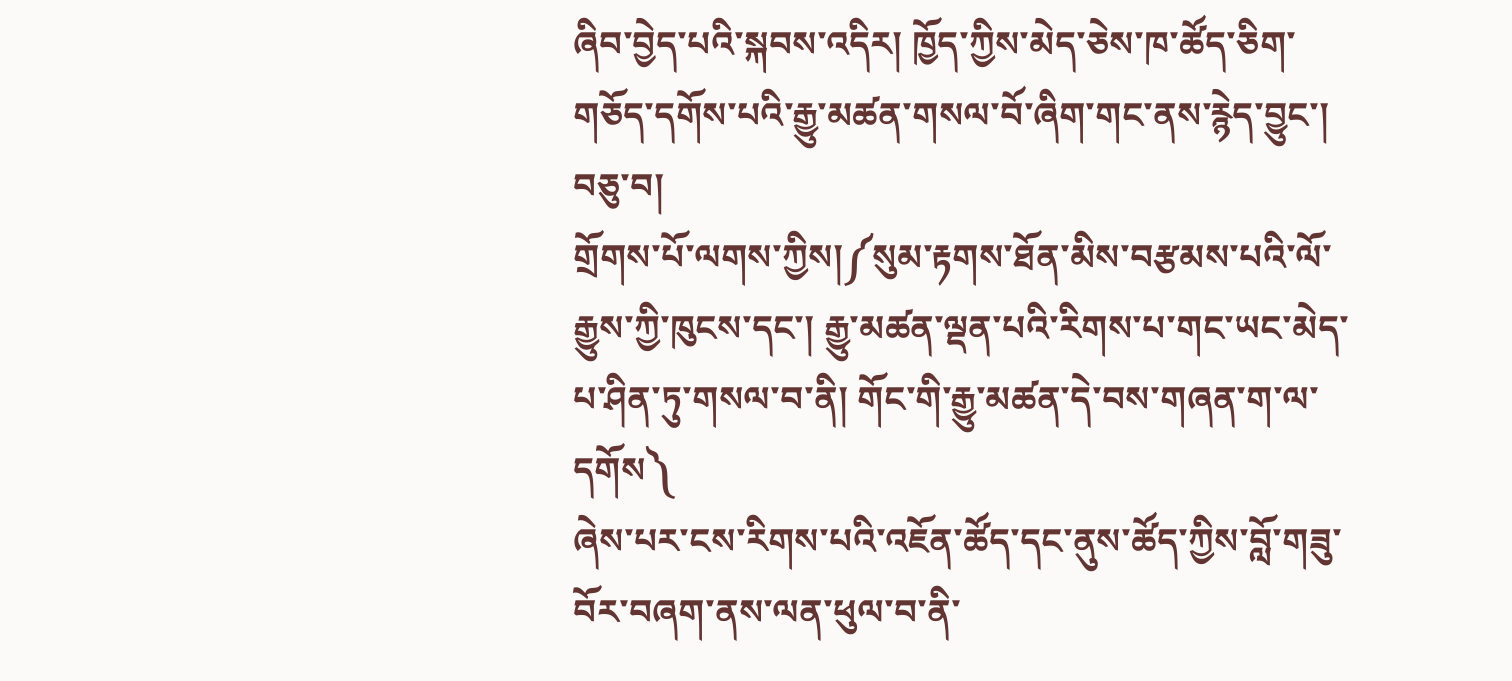ཞིབ་བྱེད་པའི་སྐབས་འདིར། ཁྱོད་ཀྱིས་མེད་ཅེས་ཁ་ཚོད་ཅིག་གཅོད་དགོས་པའི་རྒྱུ་མཚན་གསལ་བོ་ཞིག་གང་ནས་རྙེད་བྱུང་།
བཅུ་བ།
གྲོགས་པོ་ལགས་ཀྱིས།༼སུམ་རྟགས་ཐོན་མིས་བརྩམས་པའི་ལོ་རྒྱུས་ཀྱི་ཁུངས་དང་། རྒྱུ་མཚན་ལྡན་པའི་རིགས་པ་གང་ཡང་མེད་པ་ཤིན་ཏུ་གསལ་བ་ནི། གོང་གི་རྒྱུ་མཚན་དེ་བས་གཞན་ག་ལ་དགོས༽
ཞེས་པར་ངས་རིགས་པའི་འཇོན་ཚོད་དང་ནུས་ཚོད་ཀྱིས་བློ་གཟུ་བོར་བཞག་ནས་ལན་ཕུལ་བ་ནི་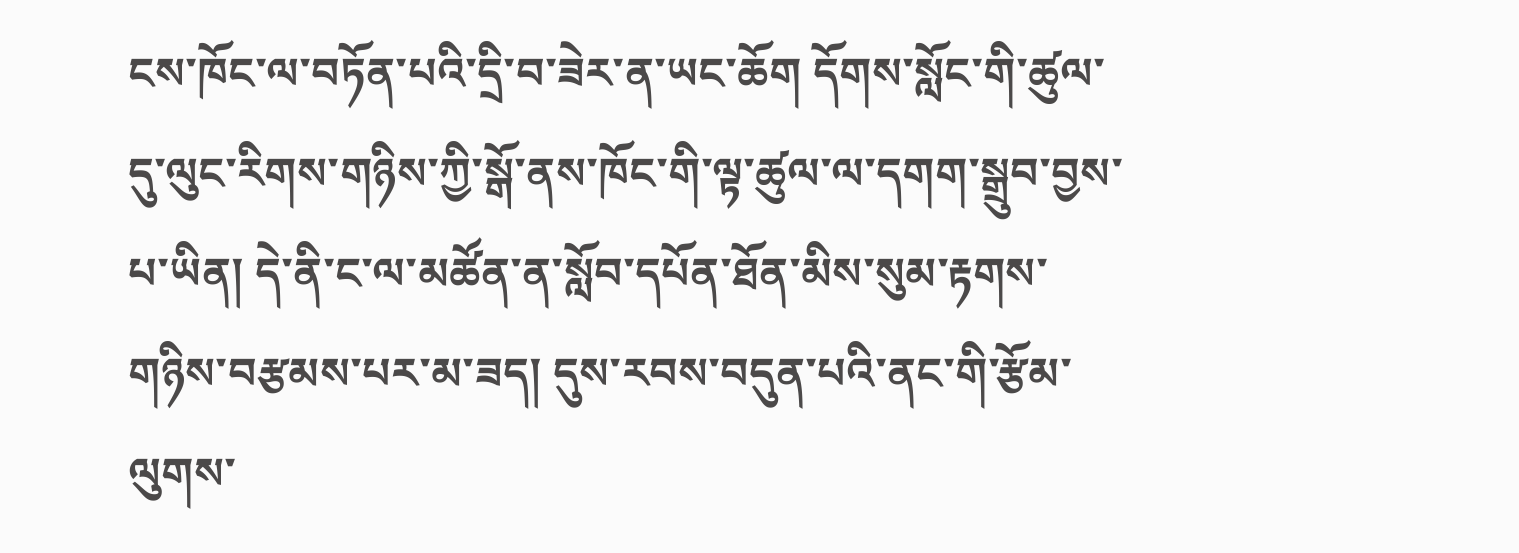ངས་ཁོང་ལ་བཏོན་པའི་དྲི་བ་ཟེར་ན་ཡང་ཆོག དོགས་སློང་གི་ཚུལ་དུ་ལུང་རིགས་གཉིས་ཀྱི་སྒོ་ནས་ཁོང་གི་ལྟ་ཚུལ་ལ་དགག་སྒྲུབ་བྱས་པ་ཡིན། དེ་ནི་ང་ལ་མཚོན་ན་སློབ་དཔོན་ཐོན་མིས་སུམ་རྟགས་གཉིས་བརྩམས་པར་མ་ཟད། དུས་རབས་བདུན་པའི་ནང་གི་རྩོམ་ལུགས་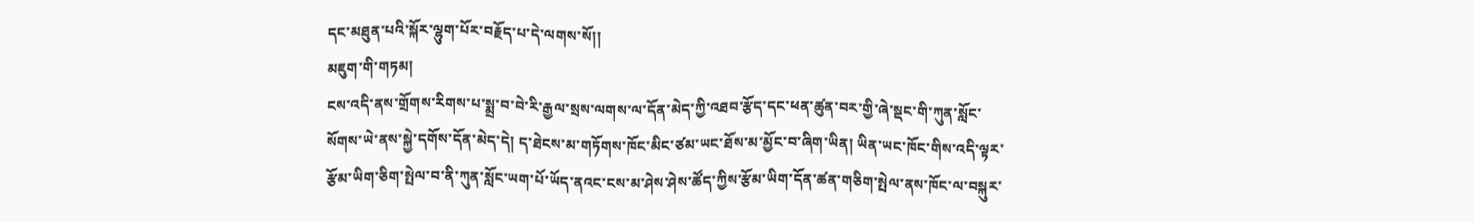དང་མཐུན་པའི་སྐོར་ལྷུག་པོར་བརྗོད་པ་དེ་ལགས་སོ།།
མཇུག་གི་གཏམ།
ངས་འདི་ནས་གྲོགས་རིགས་པ་སྨྲ་བ་བེ་རི་རྒྱལ་སྲས་ལགས་ལ་དོན་མེད་ཀྱི་འཐབ་རྩོད་དང་ཕན་ཚུན་བར་གྱི་ཞེ་སྡང་གི་ཀུན་སློང་སོགས་ཡེ་ནས་སྐྱེ་དགོས་དོན་མེད་དེ། ད་ཐེངས་མ་གཏོགས་ཁོང་མིང་ཙམ་ཡང་ཐོས་མ་མྱོང་བ་ཞིག་ཡིན། ཡིན་ཡང་ཁོང་གིས་འདི་ལྟར་རྩོམ་ཡིག་ཅིག་སྤེལ་བ་ནི་ཀུན་སློང་ཡག་པོ་ཡོད་ནའང་ངས་མ་ཤེས་ཤེས་ཚོད་ཀྱིས་རྩོམ་ཡིག་དོན་ཚན་གཅིག་སྤེལ་ནས་ཁོང་ལ་བསྐུར་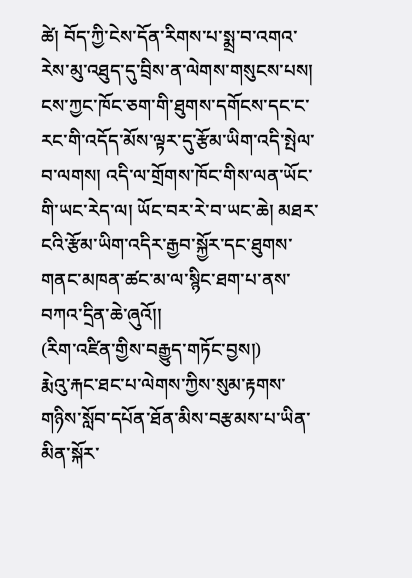ཚེ། བོད་ཀྱི་ངེས་དོན་རིགས་པ་སྨྲ་བ་འགའ་རེས་མུ་འཐུད་དུ་བྲིས་ན་ལེགས་གསུངས་པས། ངས་ཀྱང་ཁོང་ཅག་གི་ཐུགས་དགོངས་དང་ང་རང་གི་འདོད་མོས་ལྟར་དུ་རྩོམ་ཡིག་འདི་སྤེལ་བ་ལགས། འདི་ལ་གྲོགས་ཁོང་གིས་ལན་ཡོང་གི་ཡང་རེད་ལ། ཡོང་བར་རེ་བ་ཡང་ཆེ། མཐར་ངའི་རྩོམ་ཡིག་འདིར་རྒྱབ་སྐྱོར་དང་ཐུགས་གནང་མཁན་ཚང་མ་ལ་སྙིང་ཐག་པ་ནས་བཀའ་དྲིན་ཆེ་ཞུའོ།།
(རིག་འཛིན་གྱིས་བརྒྱུད་གཏོང་བྱས།)
རྨེའུ་རྐང་ཐང་པ་ལེགས་ཀྱིས་སུམ་རྟགས་གཉིས་སློབ་དཔོན་ཐོན་མིས་བརྩམས་པ་ཡིན་མིན་སྐོར་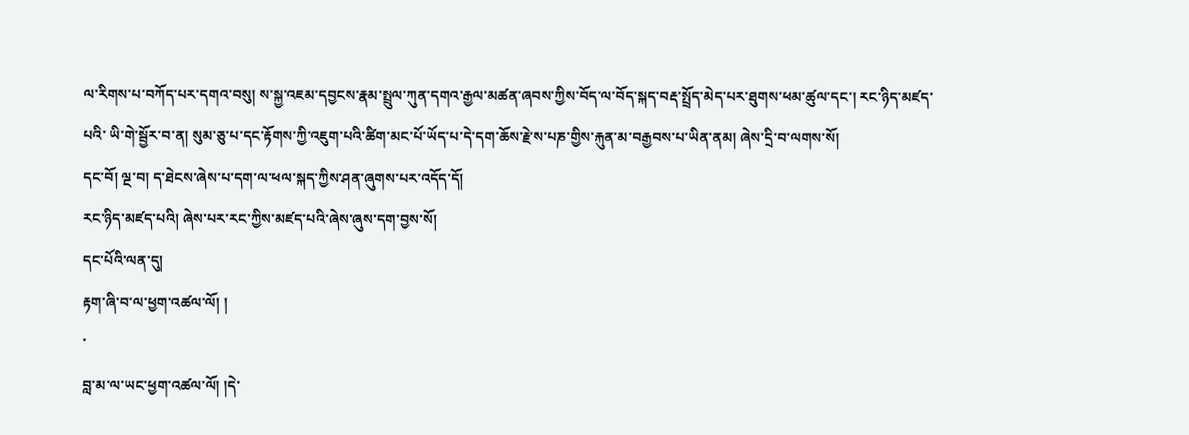ལ་རིགས་པ་བཀོད་པར་དགའ་བསུ། ས་སྐྱ་འཇམ་དབྱངས་རྣམ་སྤྲུལ་ཀུན་དགའ་རྒྱལ་མཚན་ཞབས་ཀྱིས་བོད་ལ་བོད་སྐད་བརྡ་སྤྲོད་མེད་པར་ཐུགས་ཕམ་ཚུལ་དང་། རང་ཉིད་མཛད་པའི་ ཡི་གེ་སྦྱོར་བ་ན། སུམ་ཅུ་པ་དང་རྟོགས་ཀྱི་འཇུག་པའི་ཚིག་མང་པོ་ཡོད་པ་དེ་དག་ཆོས་རྗེ་ས་པཎ་གྱིས་རྐུན་མ་བརྒྱབས་པ་ཡིན་ནམ། ཞེས་དྲི་བ་ལགས་སོ།
དང་བོ། ལྔ་བ། ད་ཐེངས་ཞེས་པ་དག་ལ་ཕལ་སྐད་ཀྱིས་ཤན་ཞུགས་པར་འདོད་དོ།
རང་ཉིད་མཛད་པའི། ཞེས་པར་རང་ཀྱིས་མཛད་པའི་ཞེས་ཞུས་དག་བྱས་སོ།
དང་པོའི་ལན་དུ།
རྟག་ཞི་བ་ལ་ཕྱག་འཚལ་ལོ། །
་
བླ་མ་ལ་ཡང་ཕྱག་འཚལ་ལོ། །དེ་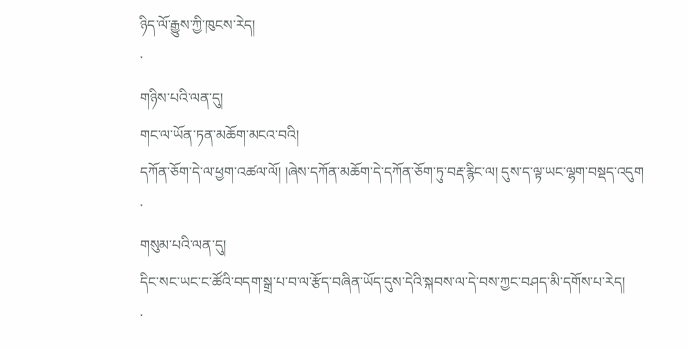ཉིད་ལོ་རྒྱུས་ཀྱི་ཁུངས་རེད།
་
གཉིས་པའི་ལན་དུ།
གང་ལ་ཡོན་ཏན་མཆོག་མངའ་བའི།
དཀོན་ཅོག་དེ་ལ་ཕྱག་འཚལ་ལོ། །ཞེས་དཀོན་མཆོག་དེ་དཀོན་ཅོག་ཏུ་བརྡ་རྙིང་ལ། དུས་ད་ལྟ་ཡང་ལྷག་བསྡད་འདུག
་
གསུམ་པའི་ལན་དུ།
དིང་སང་ཡང་ང་ཚོའི་བདག་སྒྲ་པ་བ་ལ་རྩོད་བཞིན་ཡོད་དུས་དེའི་སྐབས་ལ་དེ་བས་ཀྱང་བཤད་མི་དགོས་པ་རེད།
་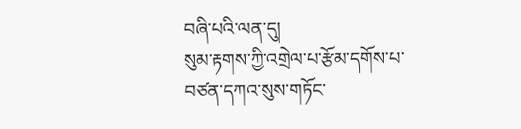བཞི་པའི་ལན་དུ།
སུམ་རྟགས་ཀྱི་འགྲེལ་པ་རྩོམ་དགོས་པ་བཙན་དཀའ་སུས་གཏོང་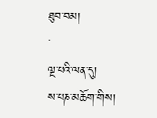ཐུབ་བམ།
་
ལྔ་པའི་ལན་དུ།
ས་པཎ་མཆོག་གིས།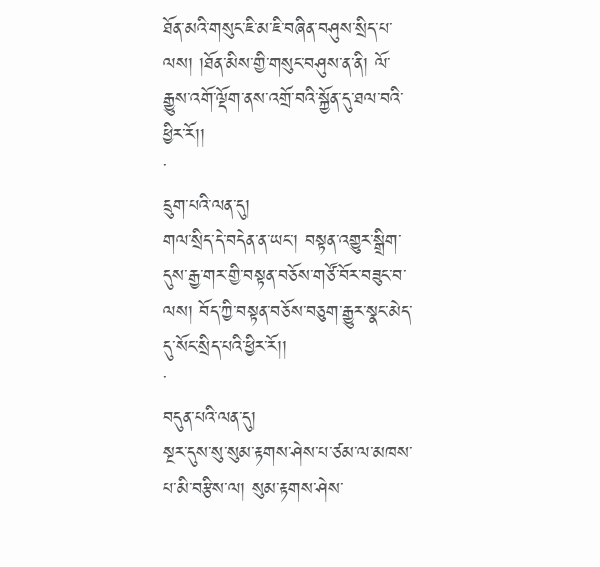ཐོན་མའི་གསུང་ཇི་མ་ཇི་བཞིན་བཤུས་སྲིད་པ་ལས། །ཐོན་མིས་གྱི་གསུང་བཤུས་ན་ནི། ལོ་རྒྱུས་འགོ་ལྡོག་ནས་འགྲོ་བའི་སྐྱོན་དུ་ཐལ་བའི་ཕྱིར་རོ།།
་
དྲུག་པའི་ལན་དུ།
གལ་སྲིད་དེ་བདེན་ན་ཡང་། བསྟན་འགྱུར་སྒྲིག་དུས་རྒྱ་གར་གྱི་བསྟན་བཅོས་གཙོ་བོར་བཟུང་བ་ལས། བོད་ཀྱི་བསྟན་བཅོས་བཅུག་རྒྱུར་སྣང་མེད་དུ་སོང་སྲིད་པའི་ཕྱིར་རོ།།
་
བདུན་པའི་ལན་དུ།
སྔར་དུས་སུ་སུམ་རྟགས་ཤེས་པ་ཙམ་ལ་མཁས་པ་མི་བརྩིས་ལ། སུམ་རྟགས་ཤེས་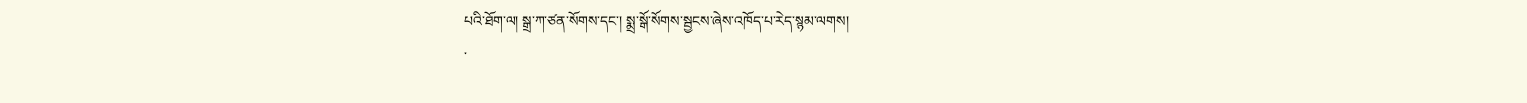པའི་ཐོག་ལ། སྒྲ་ཀ་ཙན་སོགས་དང་། སྨྲ་སྒོ་སོགས་སྦྱངས་ཞེས་འཁོད་པ་རེད་སྙམ་ལགས།
་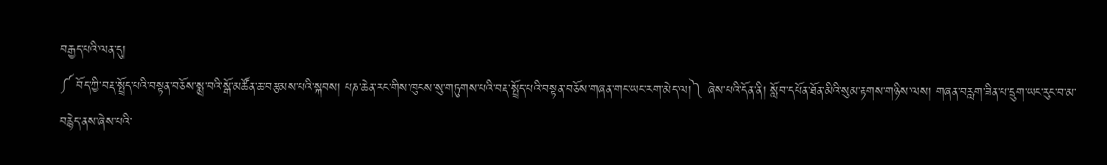བརྒྱད་པའི་ལན་དུ།
༼ བོད་ཀྱི་བརྡ་སྤྲོད་པའི་བསྟན་བཅོས་སྨྲ་བའི་སྒོ་མཚོན་ཆ་བརྩམས་པའི་སྐབས། པཎ་ཆེན་རང་གིས་ཁུངས་སུ་གཏུགས་པའི་བརྡ་སྤྲོད་པའི་བསྟན་བཅོས་གཞན་གང་ཡང་རག་མེད་ལ།༽ ཞེས་པའི་དོན་ནི། སློབ་དཔོན་ཐོན་མིའི་སུམ་རྟགས་གཉིས་ལས། གཞན་བརླག་ཟིན་པ་དྲུག་ཡང་རུང་བ་མ་བརྙེད་ནས་ཞེས་པའི་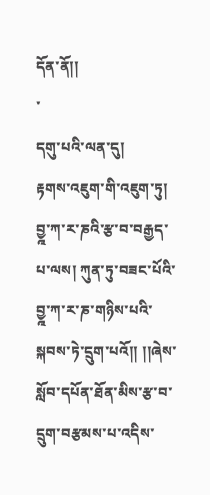དོན་ནོ།།
་
དགུ་པའི་ལན་དུ།
རྟགས་འཇུག་གི་འཇུག་ཏུ། བྱྰ་ཀ་ར་ཎའི་རྩ་བ་བརྒྱད་པ་ལས། ཀུན་ཏུ་བཟང་པོའི་བྱྰ་ཀ་ར་ཎ་གཉིས་པའི་སྐབས་ཏེ་དྲུག་པའོ།། །།ཞེས་སློབ་དཔོན་ཐོན་མིས་རྩ་བ་དྲུག་བརྩམས་པ་འདིས་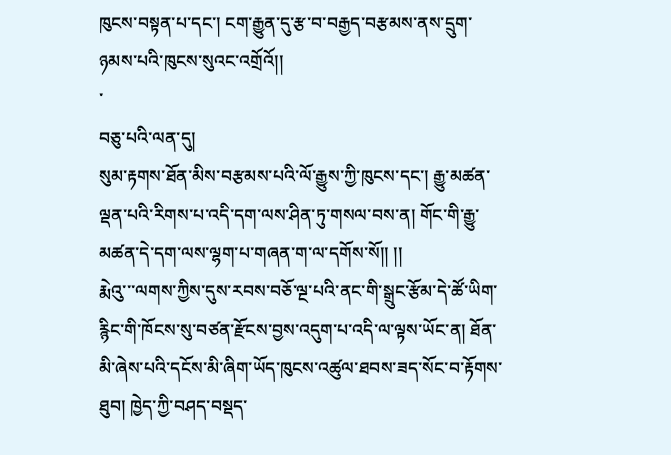ཁུངས་བསྟན་པ་དང་། ངག་རྒྱུན་དུ་རྩ་བ་བརྒྱད་བརྩམས་ནས་དྲུག་ཉམས་པའི་ཁུངས་སུའང་འགྲོའོ།།
་
བཅུ་པའི་ལན་དུ།
སུམ་རྟགས་ཐོན་མིས་བརྩམས་པའི་ལོ་རྒྱུས་ཀྱི་ཁུངས་དང་། རྒྱུ་མཚན་ལྡན་པའི་རིགས་པ་འདི་དག་ལས་ཤིན་ཏུ་གསལ་བས་ན། གོང་གི་རྒྱུ་མཚན་དེ་དག་ལས་ལྷག་པ་གཞན་ག་ལ་དགོས་སོ།། །།
རྨེའུ་་་ལགས་ཀྱིས་དུས་རབས་བཅོ་ལྔ་པའི་ནང་གི་སྒྲུང་རྩོམ་དེ་ཚོ་ཡིག་རྙིང་གི་ཁོངས་སུ་བཙན་རྫོངས་བྱས་འདུག་པ་འདི་ལ་ལྟས་ཡོང་ན། ཐོན་མི་ཞེས་པའི་དངོས་མི་ཞིག་ཡོད་ཁུངས་འཚུལ་ཐབས་ཟད་སོང་བ་རྟོགས་ཐུབ། ཁྱེད་ཀྱི་བཤད་བསྡད་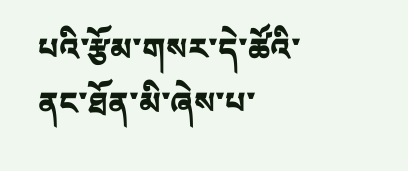པའི་རྩོམ་གསར་དེ་ཚོའི་ནང་ཐོན་མི་ཞེས་པ་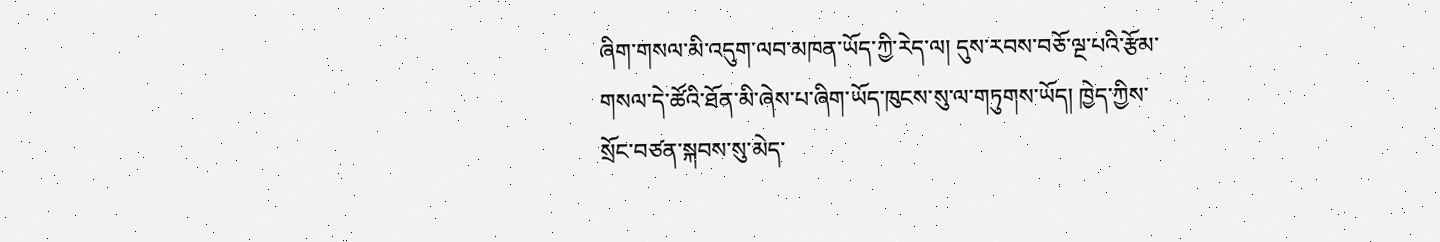ཞིག་གསལ་མི་འདུག་ལབ་མཁན་ཡོད་ཀྱི་རེད་ལ། དུས་རབས་བཅོ་ལྔ་པའི་རྩོམ་གསལ་དེ་ཚོའི་ཐོན་མི་ཞེས་པ་ཞིག་ཡོད་ཁུངས་སུ་ལ་གཏུགས་ཡོད། ཁྱེད་ཀྱིས་སྲོང་བཙན་སྐབས་སུ་མེད་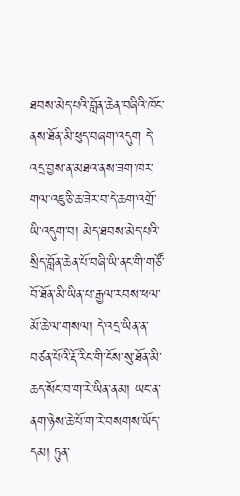ཐབས་མེད་པའི་བློན་ཆེན་བཞིའི་ཁོང་ནས་ཐོན་མི་ཕུད་བཞག་འདུག དེ་འདྲ་བྱས་ན་མཐའ་ནས་ཟག་ཁར་གལ་འཇུ་ཅི་ཆ་ཟེར་བ་དེ་ཆག་འགྲོ་ཡི་འདུག་བ། མེད་ཐབས་མེད་པའི་སྲིད་བློན་ཆེན་པོ་བཞི་ཡི་ནང་གི་གཙོ་བོ་ཐོན་མི་ཡིན་པ་རྒྱལ་རབས་ཕལ་མོ་ཆེ་ལ་གསལ། དེ་འདྲ་ཡིན་ན་བཙན་པོའི་རྡོ་རིང་གི་ངོས་སུ་ཐོན་མི་ཆད་སོང་བ་ག་རེ་ཡིན་ནམ། ཡང་ན་ནག་ཉེས་ཆེ་པོ་ག་རེ་བསགས་ཡོད་དམ། ཏུན་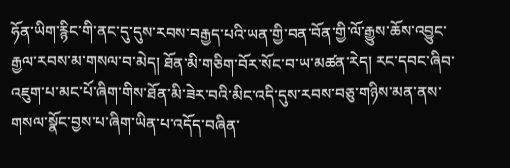ཧོན་ཡིག་རྙིང་གི་ནང་དུ་དུས་རབས་བརྒྱད་པའི་ཡན་གྱི་བན་བོན་གྱི་ལོ་རྒྱུས་ཆོས་འབྱུང་རྒྱལ་རབས་མ་གསལ་བ་མེད། ཐོན་མི་གཅིག་བོར་སོང་བ་ཡ་མཚན་རེད། རང་དབང་ཞིབ་འཇུག་པ་མང་པོ་ཞིག་གིས་ཐོན་མི་ཟེར་བའི་མིང་འདི་དུས་རབས་བཅུ་གཉིས་མན་ནས་གསལ་སྣོང་བྱས་པ་ཞིག་ཡིན་པ་འདོད་བཞིན་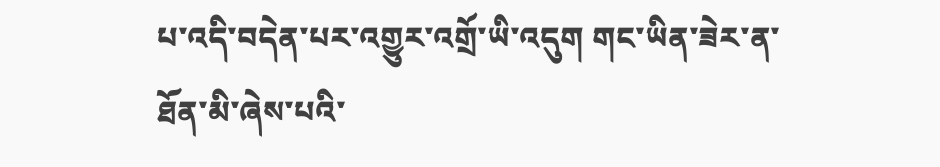པ་འདི་བདེན་པར་འགྱུར་འགྲོ་ཡི་འདུག གང་ཡིན་ཟེར་ན་ཐོན་མི་ཞེས་པའི་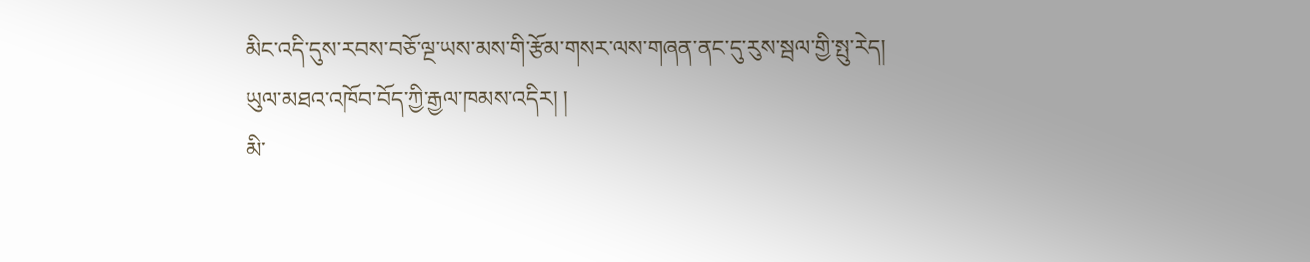མིང་འདི་དུས་རབས་བཅོ་ལྔ་ཡས་མས་གི་རྩོམ་གསར་ལས་གཞན་ནང་དུ་རུས་སྦལ་གྱི་སྤུ་རེད།
ཡུལ་མཐའ་འཁོབ་བོད་ཀྱི་རྒྱལ་ཁམས་འདིར། །
མི་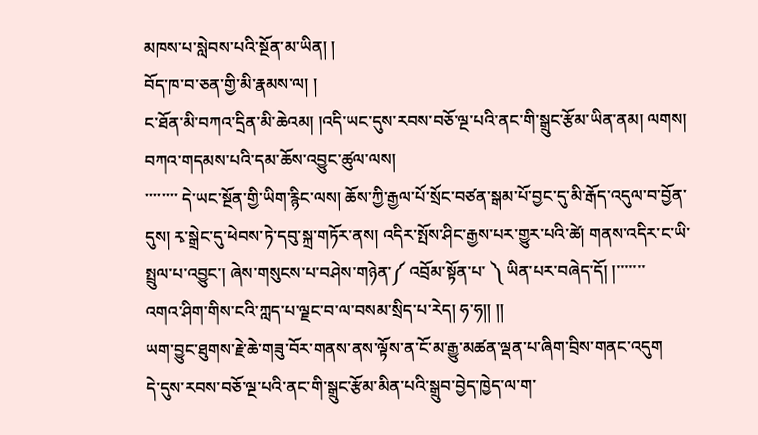མཁས་པ་སླེབས་པའི་སྔོན་མ་ཡིན། །
བོད་ཁ་བ་ཅན་གྱི་མི་རྣམས་ལ། །
ང་ཐོན་མི་བཀའ་དྲིན་མི་ཆེའམ། །འདི་ཡང་དུས་རབས་བཅོ་ལྔ་པའི་ནང་གི་སྒྲུང་རྩོམ་ཡིན་ནམ། ལགས།
བཀའ་གདམས་པའི་དམ་ཆོས་འབྱུང་ཚུལ་ལས།
་་་་་་་་ དེ་ཡང་སྔོན་གྱི་ཡིག་རྙིང་ལས། ཆོས་ཀྱི་རྒྱལ་པོ་སྲོང་བཙན་སྒམ་པོ་བྱང་དུ་མི་རྒོད་འདུལ་བ་བྱོན་དུས། རྭ་སྒྲེང་དུ་ཕེབས་ཏེ་དབུ་སྐྲ་གཏོར་ནས། འདིར་སྤོས་ཤིང་རྒྱས་པར་གྱུར་པའི་ཚེ། གནས་འདིར་ང་ཡི་སྤྲུལ་པ་འབྱུང་། ཞེས་གསུངས་པ་བཤེས་གཉེན་༼ འབྲོམ་སྟོན་པ་ ༽ ཡིན་པར་བཞེད་དོ། །་་་་་་་
འགའ་ཤིག་གིས་ངའི་ཀླད་པ་ལྗང་བ་ལ་བསམ་སྲིད་པ་རེད། ཧ་ཧ།། །།
ཡག་བྱུང་ཐུགས་རྗེ་ཆེ་གཟུ་བོར་གནས་ནས་ལྟོས་ན་ངོ་མ་རྒྱུ་མཚན་ལྡན་པ་ཞིག་བྲིས་གནང་འདུག
དེ་དུས་རབས་བཅོ་ལྔ་པའི་ནང་གི་སྒྲུང་རྩོམ་མིན་པའི་སྒྲུབ་བྱེད་ཁྱེད་ལ་ག་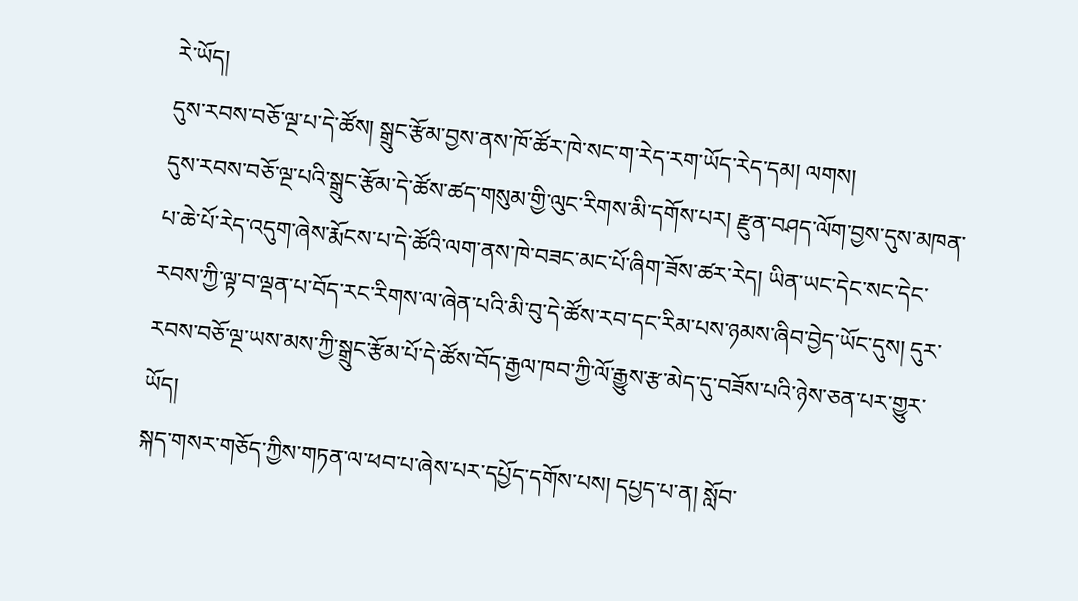རེ་ཡོད།
དུས་རབས་བཅོ་ལྔ་པ་དེ་ཚོས། སྒྲུང་རྩོམ་བྱས་ནས་ཁོ་ཚོར་ཁེ་སང་ག་རེད་རག་ཡོད་རེད་དམ། ལགས།
དུས་རབས་བཅོ་ལྔ་པའི་སྒྲུང་རྩོམ་དེ་ཚོས་ཚད་གསུམ་གྱི་ལུང་རིགས་མི་དགོས་པར། རྫུན་བཤད་ལོག་བྱས་དུས་མཁན་པ་ཆེ་པོ་རེད་འདུག་ཞེས་རྨོངས་པ་དེ་ཚོའི་ལག་ནས་ཁེ་བཟང་མང་པོ་ཞིག་ཟོས་ཚར་རེད། ཡིན་ཡང་དེང་སང་དེང་རབས་ཀྱི་ལྟ་བ་ལྡན་པ་བོད་རང་རིགས་ལ་ཞེན་པའི་མི་བུ་དེ་ཚོས་རབ་དང་རིམ་པས་ཉམས་ཞིབ་བྱེད་ཡོང་དུས། དུར་རབས་བཅོ་ལྔ་ཡས་མས་ཀྱི་སྒྲུང་རྩོམ་པོ་དེ་ཚོས་བོད་རྒྱལ་ཁབ་ཀྱི་ལོ་རྒྱུས་རྩ་མེད་དུ་བཟོས་པའི་ཉེས་ཅན་པར་གྱུར་ཡོད།
སྐད་གསར་གཅོད་ཀྱིས་གཏན་ལ་ཕབ་པ་ཞེས་པར་དཔྱོད་དགོས་པས། དཔྱད་པ་ན། སློབ་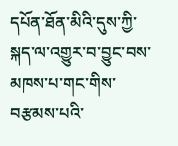དཔོན་ཐོན་མིའི་དུས་ཀྱི་སྐད་ལ་འགྱུར་བ་བྱུང་བས་མཁས་པ་གང་གིས་བརྩམས་པའི་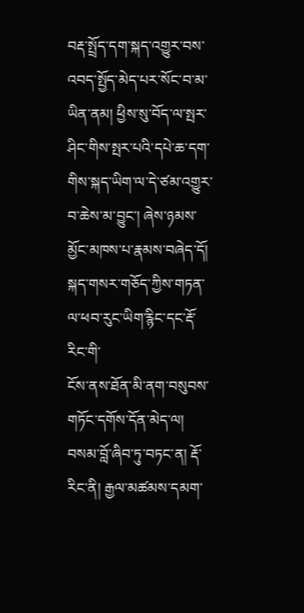བརྡ་སྤྲོད་དག་སྐད་འགྱུར་བས་འབད་སྤྱོད་མེད་པར་སོང་བ་མ་ཡིན་ནམ། ཕྱིས་སུ་བོད་ལ་སྤར་ཤིང་གིས་སྤར་པའི་དཔེ་ཆ་དག་གིས་སྐད་ཡིག་ལ་དེ་ཙམ་འགྱུར་བ་ཆེས་མ་བྱུང་། ཞེས་ཉམས་མྱོང་མཁས་པ་རྣམས་བཞེད་དོ།
སྐད་གསར་གཅོད་ཀྱིས་གཏན་ལ་ཕབ་རུང་ཡིག་རྙིང་དང་རྡོ་རིང་གི་
ངོས་ནས་ཐོན་མི་ནག་བསུབས་གཏོང་དགོས་དོན་མེད་ལ།
བསམ་བློ་ཞིབ་ཏུ་བཏང་ན། རྡོ་རིང་ནི། རྒྱལ་མཚམས་དམག་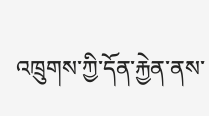འཁྲུགས་ཀྱི་དོན་རྐྱེན་ནས་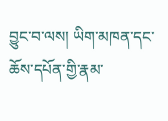བྱུང་བ་ལས། ཡིག་མཁན་དང་ཆོས་དཔོན་གྱི་རྣམ་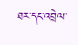ཐར་དང་འབྲེལ་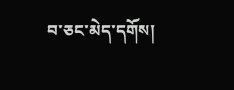བ་ཅང་མེད་དགོས།